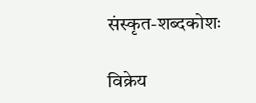संस्कृत-शब्दकोशः

विक्रेय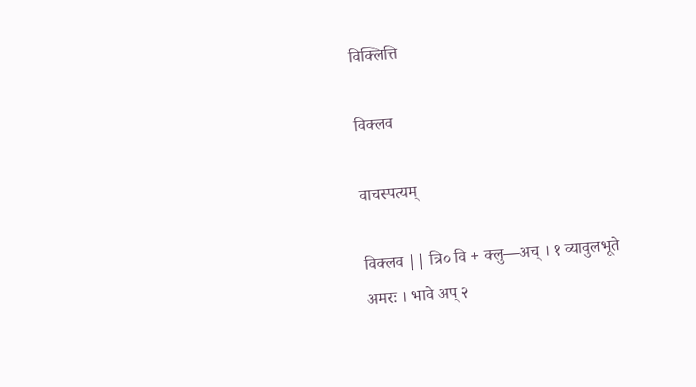विक्लित्ति

विक्लव

वाचस्पत्यम्

विक्लव || त्रि० वि + क्लु—अच् । १ व्यावुलभूते अमरः । भावे अप् २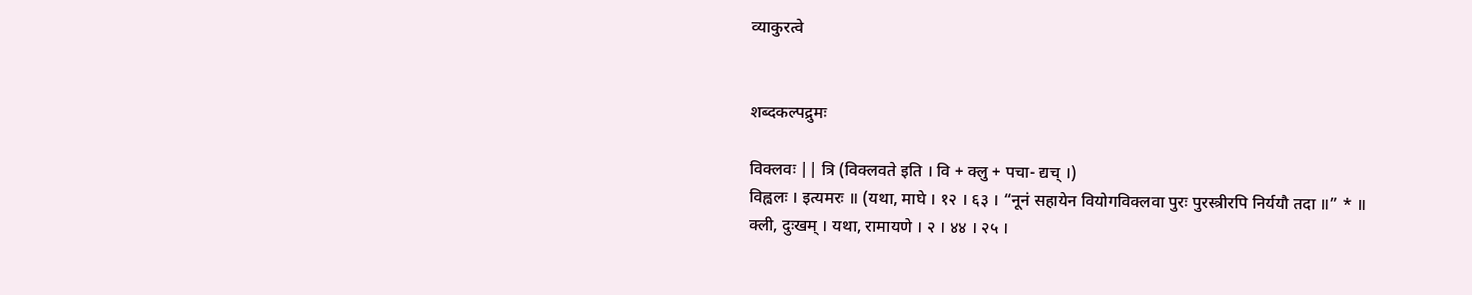व्याकुरत्वे


शब्दकल्पद्रुमः

विक्लवः || त्रि (विक्लवते इति । वि + क्लु + पचा- द्यच् ।)
विह्वलः । इत्यमरः ॥ (यथा, माघे । १२ । ६३ । “नूनं सहायेन वियोगविक्लवा पुरः पुरस्त्रीरपि निर्ययौ तदा ॥” * ॥
क्ली, दुःखम् । यथा, रामायणे । २ । ४४ । २५ ।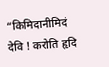“किमिदानीमिदं देवि ! करोति हृदि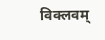विक्लवम्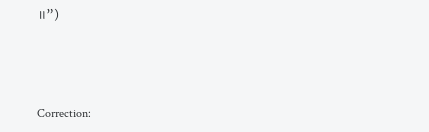॥”)



Correction: